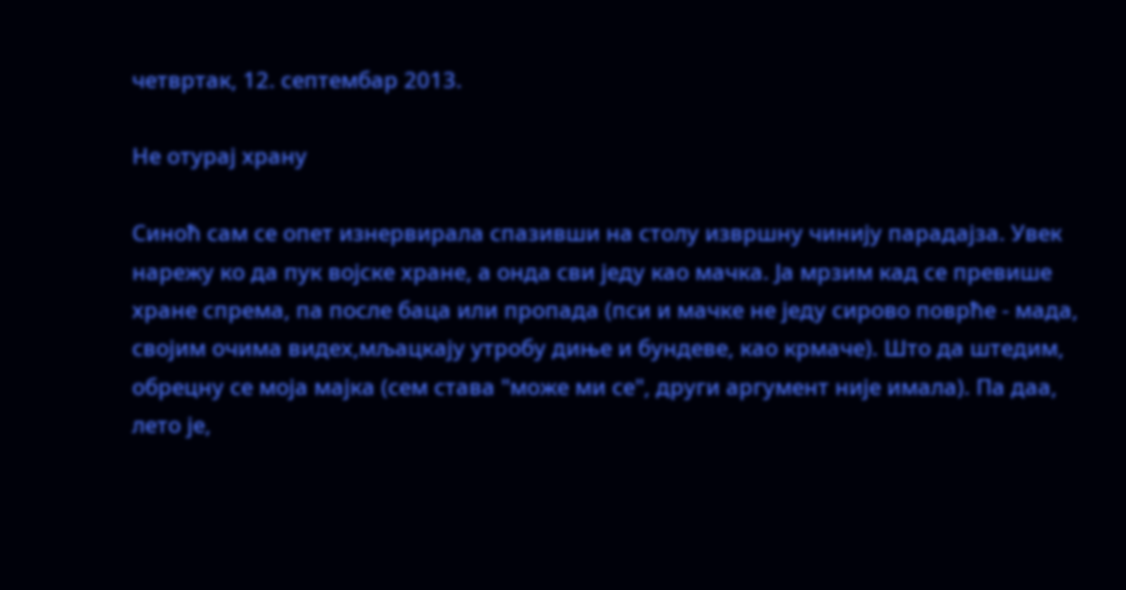четвртак, 12. септембар 2013.

Не отурај храну

Синоћ сам се опет изнервирала спазивши на столу извршну чинију парадајза. Увек нарежу ко да пук војске хране, а онда сви једу као мачка. Ја мрзим кад се превише хране спрема, па после баца или пропада (пси и мачке не једу сирово поврће - мада, својим очима видех,мљацкају утробу диње и бундеве, као крмаче). Што да штедим, обрецну се моја мајка (сем става "може ми се", други аргумент није имала). Па даа, лето је,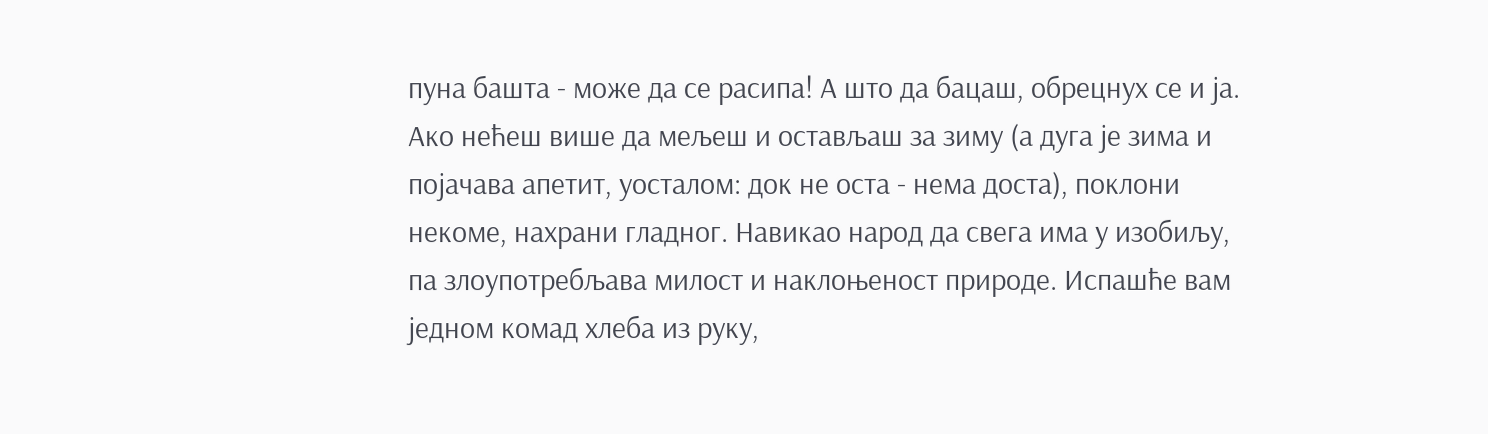пуна башта - може да се расипа! А што да бацаш, обрецнух се и ја. Ако нећеш више да мељеш и остављаш за зиму (а дуга је зима и појачава апетит, уосталом: док не оста - нема доста), поклони некоме, нахрани гладног. Навикао народ да свега има у изобиљу, па злоупотребљава милост и наклоњеност природе. Испашће вам једном комад хлеба из руку,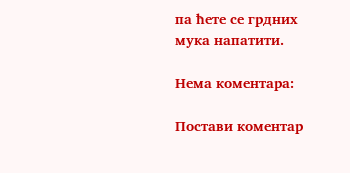па ћете се грдних мука напатити.

Нема коментара:

Постави коментар